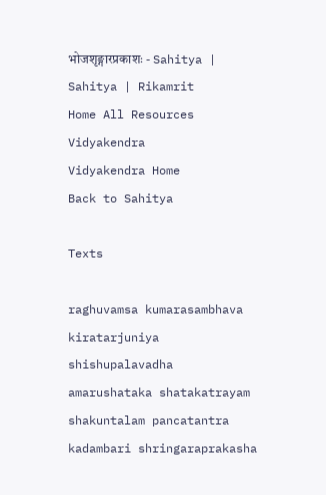भोजशृङ्गारप्रकाशः - Sahitya | Sahitya | Rikamrit
Home All Resources
Vidyakendra
Vidyakendra Home
Back to Sahitya

Texts

raghuvamsa kumarasambhava kiratarjuniya shishupalavadha amarushataka shatakatrayam shakuntalam pancatantra kadambari shringaraprakasha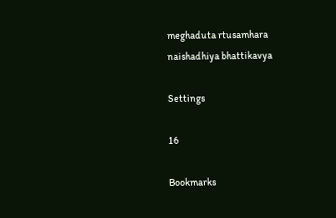meghaduta rtusamhara naishadhiya bhattikavya

Settings

16

Bookmarks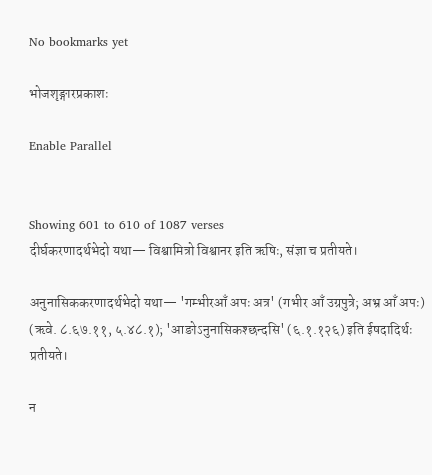No bookmarks yet

भोजशृङ्गारप्रकाशः

Enable Parallel


Showing 601 to 610 of 1087 verses
दीर्घकरणादर्थभेदो यथा— विश्वामित्रो विश्वानर इति ऋषिः, संज्ञा च प्रतीयते।

अनुनासिककरणादर्थभेदो यथा— 'गम्भीरआँ अपः अत्र' (गभीर आँ उग्रपुत्रे; अभ्र आँ अपः) (ऋवे. ८.६७.११, ५.४८.१); 'आङोऽनुनासिकश्‍छन्दसि' (६.१.१२६) इति ईषदादिर्थः प्रतीयते।

न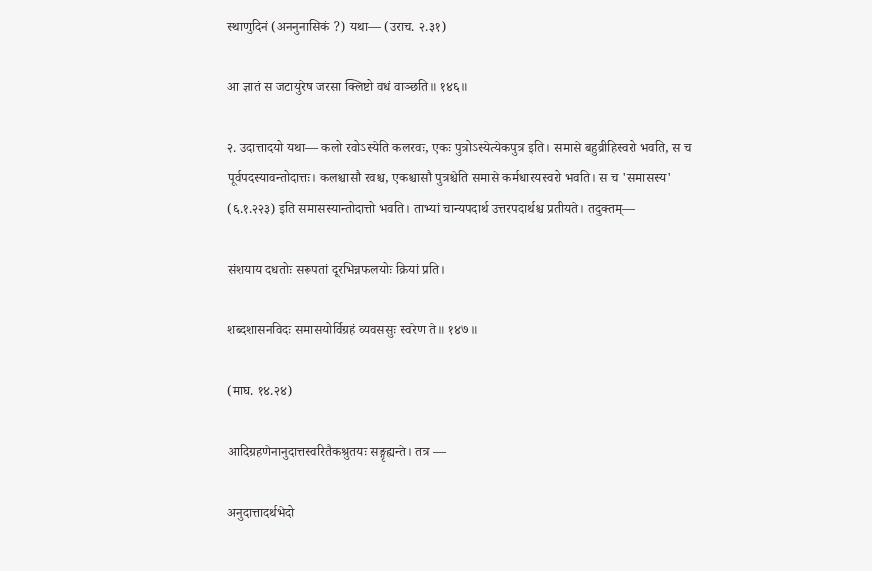स्थाणुदिनं (अननुनासिकं ?) यथा— (उराच. २.३१)

आ ज्ञातं स जटायुरेष जरसा क्लिष्टो वधं वाञ्छति॥ १४६॥

२. उदात्तादयो यथा— कलो रवोऽस्येति कलरवः, एकः पुत्रोऽस्येत्येकपुत्र इति। समासे बहुव्रीहिस्वरो भवति, स च पूर्वपदस्यावन्तोदात्तः। कलश्चासौ रवश्च, एकश्चासौ पुत्रश्चेति समासे कर्मधारयस्वरो भवति। स च 'समासस्य' (६.१.२२३) इति समासस्यान्तोदात्तो भवति। ताभ्यां चान्यपदार्थ उत्तरपदार्थश्च प्रतीयते। तदुक्तम्—

संशयाय दधतोः सरूपतां दूरभिन्नफलयोः क्रियां प्रति।

शब्दशासनविदः समासयोर्विग्रहं व्यवससुः स्वरेण ते॥ १४७॥

(माघ. १४.२४)

आदिग्रहणेनानुदात्तस्वरितैकश्रुतयः सङ्गृह्यन्ते। तत्र —

अनुदात्तादर्थभेदो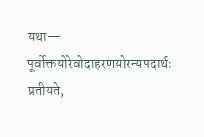यथा— पूर्वोक्तयोरेवोदाहरणयोरन्यपदार्थः प्रतीयते,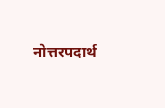नोत्तरपदार्थ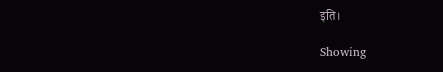इति।

Showing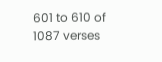601 to 610 of 1087 verses